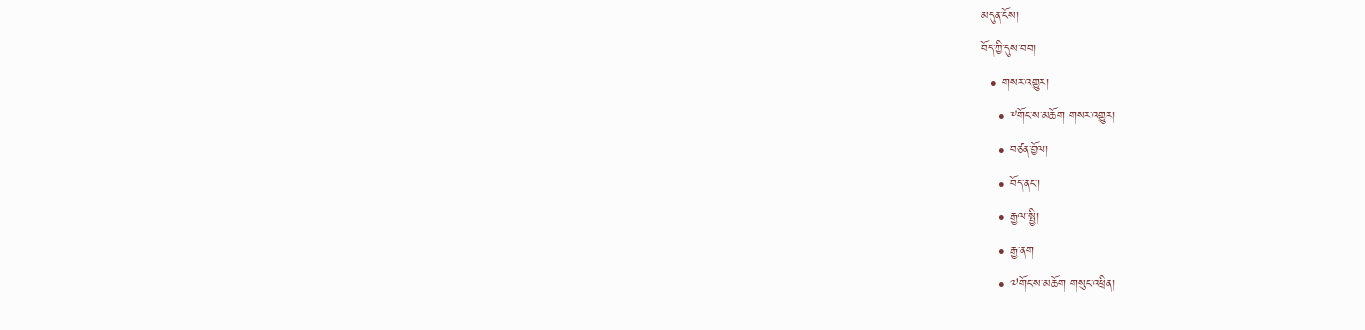མདུན་ངོས།
བོད་ཀྱི་དུས་བབ།
  • གསར་འགྱུར།
    • ༸གོང་ས་མཆོག གསར་འགྱུར།
    • བཙན་བྱོལ།
    • བོད་ནང་།
    • རྒྱལ་སྤྱི།
    • རྒྱ་ནག
    • ༧གོང་ས་མཆོག གསུང་འཕྲིན།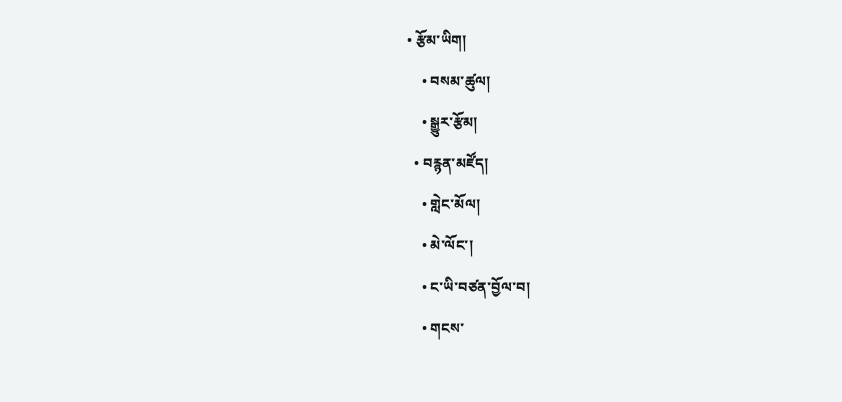• རྩོམ་ཡིག།
    • བསམ་ཚུལ།
    • སྒྱུར་རྩོམ།
  • བརྙན་མཛོད།
    • གླེང་མོལ།
    • མེ་ལོང་།
    • ང་ཡི་བཙན་བྱོལ་བ།
    • གངས་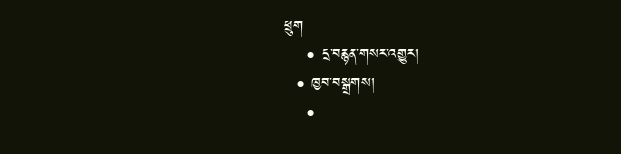ཕྲུག
    • དྲ་བརྙན་གསར་འགྱུར།
  • ཁྱབ་བསྒྲགས།
    •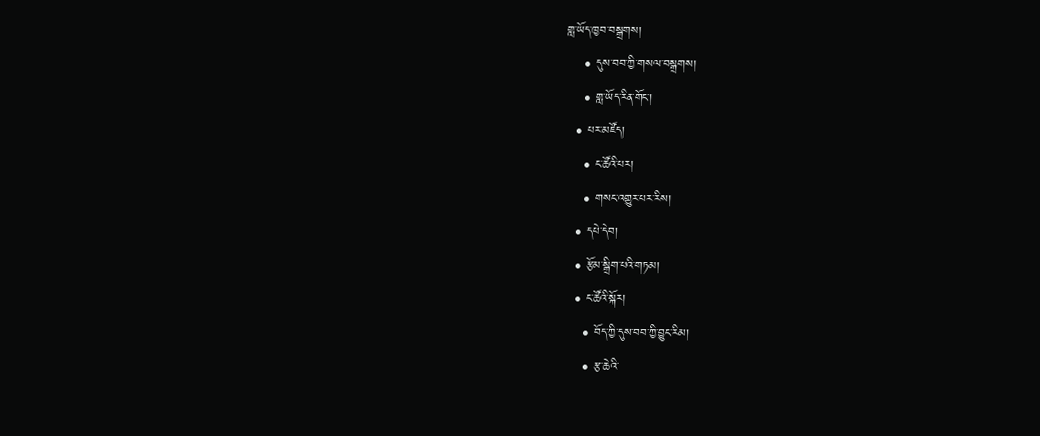གླ་ཡོད་ཁྱབ་བསྒྲགས།
    • དུས་བབ་ཀྱི་གསལ་བསྒྲགས།
    • གླ་ཡོད་རིན་གོང་།
  • པར་མཛོད།
    • ང་ཚོའི་པར།
    • གསང་འགྱུར་པར་རིས།
  • དཔེ་དེབ།
  • རྩོམ་སྒྲིག་པའི་གཏམ།
  • ང་ཚོའི་སྐོར།
    • བོད་ཀྱི་དུས་བབ་ཀྱི་བྱུང་རིམ།
    • རྩ་ཆེའི་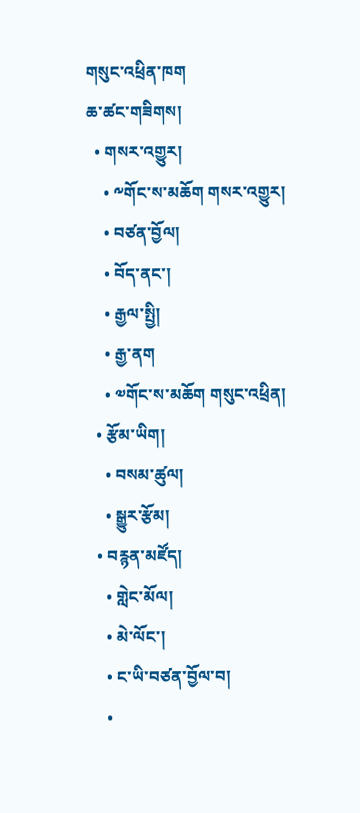གསུང་འཕྲིན་ཁག
ཆ་ཚང་གཟིགས།
  • གསར་འགྱུར།
    • ༸གོང་ས་མཆོག གསར་འགྱུར།
    • བཙན་བྱོལ།
    • བོད་ནང་།
    • རྒྱལ་སྤྱི།
    • རྒྱ་ནག
    • ༧གོང་ས་མཆོག གསུང་འཕྲིན།
  • རྩོམ་ཡིག།
    • བསམ་ཚུལ།
    • སྒྱུར་རྩོམ།
  • བརྙན་མཛོད།
    • གླེང་མོལ།
    • མེ་ལོང་།
    • ང་ཡི་བཙན་བྱོལ་བ།
    •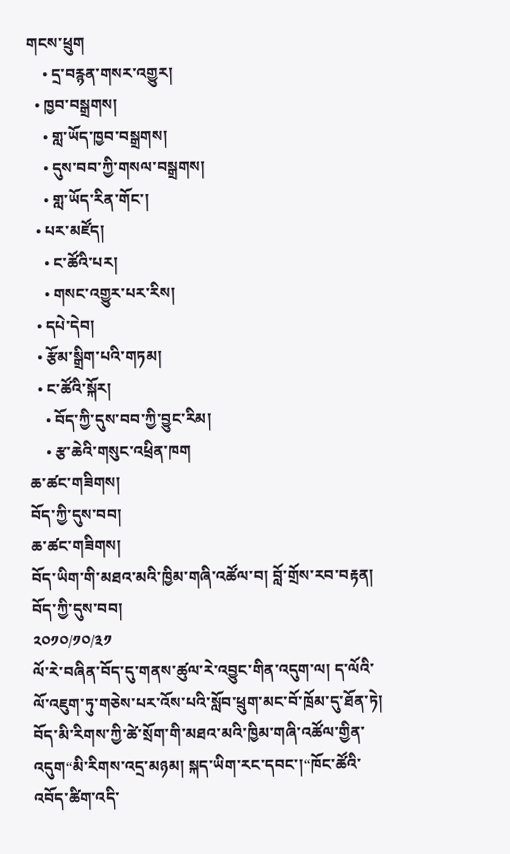གངས་ཕྲུག
    • དྲ་བརྙན་གསར་འགྱུར།
  • ཁྱབ་བསྒྲགས།
    • གླ་ཡོད་ཁྱབ་བསྒྲགས།
    • དུས་བབ་ཀྱི་གསལ་བསྒྲགས།
    • གླ་ཡོད་རིན་གོང་།
  • པར་མཛོད།
    • ང་ཚོའི་པར།
    • གསང་འགྱུར་པར་རིས།
  • དཔེ་དེབ།
  • རྩོམ་སྒྲིག་པའི་གཏམ།
  • ང་ཚོའི་སྐོར།
    • བོད་ཀྱི་དུས་བབ་ཀྱི་བྱུང་རིམ།
    • རྩ་ཆེའི་གསུང་འཕྲིན་ཁག
ཆ་ཚང་གཟིགས།
བོད་ཀྱི་དུས་བབ།
ཆ་ཚང་གཟིགས།
བོད་ཡིག་གི་མཐའ་མའི་ཁྱིམ་གཞི་འཚོལ་བ། བློ་གྲོས་རབ་བརྟན།
བོད་ཀྱི་དུས་བབ།
༢༠༡༠/༡༠/༣༡
ལོ་རེ་བཞིན་བོད་དུ་གནས་ཚུལ་རེ་འབྱུང་གིན་འདུག་ལ། ད་ལོའི་ལོ་འཇུག་ཏུ་གཅེས་པར་འོས་པའི་སློབ་ཕྲུག་མང་བོ་ཁྲོམ་དུ་ཐོན་ཏེ། བོད་མི་རིགས་ཀྱི་ཚེ་སྲོག་གི་མཐའ་མའི་ཁྱིམ་གཞི་འཚོལ་གྱིན་འདུག“མི་རིགས་འདྲ་མཉམ། སྐད་ཡིག་རང་དབང་།“ཁོང་ཚོའི་འབོད་ཚིག་འདི་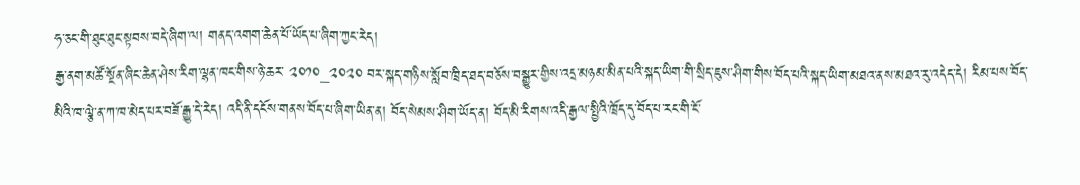ཧ་ཅང་གི་ཐུང་ཐུང་སྟབས་བདེ་ཞིག་ལ། གནད་འགག་ཆེན་པོ་ཡོད་པ་ཞིག་ཀྱང་རེད།
རྒྱ་ནག་མཚོ་སྔོན་ཞིང་ཆེན་ཤེས་རིག་ལྷན་ཁང་གིས་ཉེ་ཆར་ ༢༠༡༠_༢༠༢༠ བར་སྐད་གཉིས་སློབ་ཁྲིད་ཐད་བཅོས་བསྒྱུར་གྱིས་འདྲ་མཉམ་མིན་པའི་སྐད་ཡིག་གི་སྲིད་ཇུས་ཤིག་གིས་བོད་པའི་སྐད་ཡིག་མཐའ་ནས་མཐའ་རུ་འདེད་དེ། རིམ་པས་བོད་མིའི་ཁ་ལྕེ་ན་ཀ་ཁ་མེད་པར་བཟོ་རྒྱུ་དེ་རེད། འདི་ནི་དངོས་གནས་བོད་པ་ཞིག་ཡིན་ན། བོད་སེམས་ཤིག་ཡོད་ན། བོད་མི་རིགས་འདི་རྒྱལ་སྤྱིའི་ཁྲོད་དུ་བོད་པ་རང་གི་ངོ་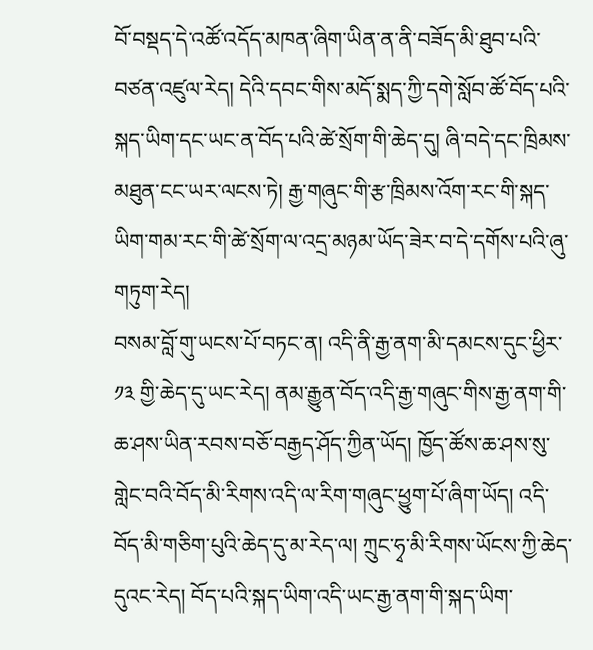བོ་བསྡད་དེ་འཚོ་འདོད་མཁན་ཞིག་ཡིན་ན་ནི་བཟོད་མི་ཐུབ་པའི་བཙན་འཛུལ་རེད། དེའི་དབང་གིས་མདོ་སྨད་ཀྱི་དགེ་སློབ་ཚོ་བོད་པའི་སྐད་ཡིག་དང་ཡང་ན་བོད་པའི་ཚེ་སྲོག་གི་ཆེད་དུ། ཞི་བདེ་དང་ཁྲིམས་མཐུན་ངང་ཡར་ལངས་ཏེ། རྒྱ་གཞུང་གི་རྩ་ཁྲིམས་འོག་རང་གི་སྐད་ཡིག་གམ་རང་གི་ཚེ་སྲོག་ལ་འདྲ་མཉམ་ཡོད་ཟེར་བ་དེ་དགོས་པའི་ཞུ་གཏུག་རེད།
བསམ་བློ་གུ་ཡངས་པོ་བཏང་ན། འདི་ནི་རྒྱ་ནག་མི་དམངས་དུང་ཕྱིར་ ༡༣ གྱི་ཆེད་དུ་ཡང་རེད། ནམ་རྒྱུན་བོད་འདི་རྒྱ་གཞུང་གིས་རྒྱ་ནག་གི་ཆ་ཤས་ཡིན་རབས་བཅོ་བརྒྱད་ཤོད་ཀྱིན་ཡོད། ཁྱོད་ཚོས་ཆ་ཤས་སུ་གླེང་བའི་བོད་མི་རིགས་འདི་ལ་རིག་གཞུང་ཕྱུག་པོ་ཞིག་ཡོད། འདི་བོད་མི་གཅིག་པུའི་ཆེད་དུ་མ་རེད་ལ། ཀྲུང་ཧྭ་མི་རིགས་ཡོངས་ཀྱི་ཆེད་དུའང་རེད། བོད་པའི་སྐད་ཡིག་འདི་ཡང་རྒྱ་ནག་གི་སྐད་ཡིག་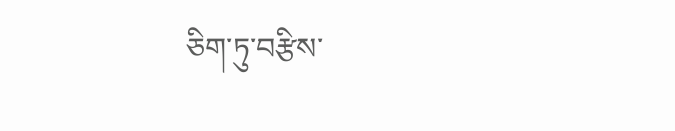ཅིག་ཏུ་བརྩིས་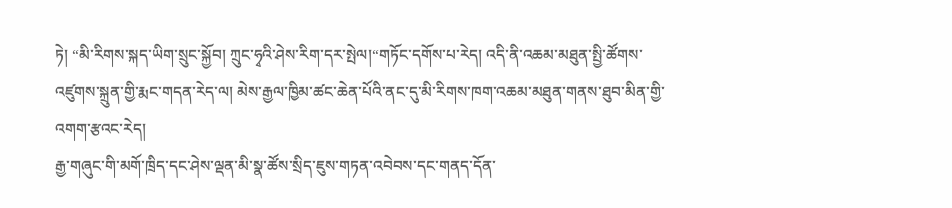ཏེ། “མི་རིགས་སྐད་ཡིག་སྲུང་སྐྱོབ། ཀྲུང་ཧྭའི་ཤེས་རིག་དར་སྤེལ།“གཏོང་དགོས་པ་རེད། འདི་ནི་འཆམ་མཐུན་སྤྱི་ཚོགས་འཛུགས་སྐྲུན་གྱི་རྨང་གདན་རེད་ལ། མེས་རྒྱལ་ཁྱིམ་ཚང་ཆེན་པོའི་ནང་དུ་མི་རིགས་ཁག་འཆམ་མཐུན་གནས་ཐུབ་མིན་གྱི་འགག་རྩའང་རེད།
རྒྱ་གཞུང་གི་མགོ་ཁྲིད་དང་ཤེས་ལྡན་མི་སྣ་ཚོས་སྲིད་ཇུས་གཏན་འབེབས་དང་གནད་དོན་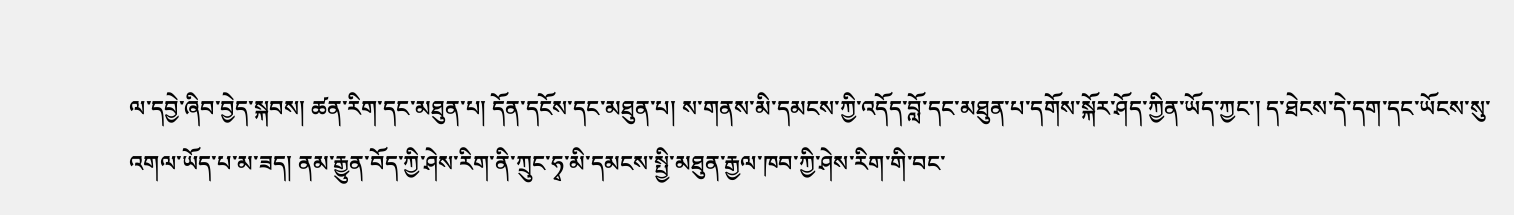ལ་དབྱེ་ཞིབ་བྱེད་སྐབས། ཚན་རིག་དང་མཐུན་པ། དོན་དངོས་དང་མཐུན་པ། ས་གནས་མི་དམངས་ཀྱི་འདོད་བློ་དང་མཐུན་པ་དགོས་སྐོར་ཤོད་ཀྱིན་ཡོད་ཀྱང་། ད་ཐེངས་དེ་དག་དང་ཡོངས་སུ་འགལ་ཡོད་པ་མ་ཟད། ནམ་རྒྱུན་བོད་ཀྱི་ཤེས་རིག་ནི་ཀྲུང་ཧྭ་མི་དམངས་སྤྱི་མཐུན་རྒྱལ་ཁབ་ཀྱི་ཤེས་རིག་གི་བང་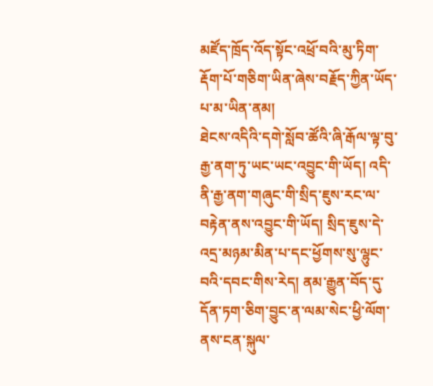མཛོད་ཁྲོད་འོད་སྟོང་འཕྲོ་བའི་མུ་ཏིག་རྡོག་པོ་གཅིག་ཡིན་ཞེས་བརྗོད་ཀྱིན་ཡོད་པ་མ་ཡིན་ནམ།
ཐེངས་འདིའི་དགེ་སློབ་ཚོའི་ཞི་རྒོལ་ལྟ་བུ་རྒྱ་ནག་ཏུ་ཡང་ཡང་འབྱུང་གི་ཡོད། འདི་ནི་རྒྱ་ནག་གཞུང་གི་སྲིད་ཇུས་རང་ལ་བརྟེན་ནས་འབྱུང་གི་ཡོད། སྲིད་ཇུས་དེ་འདྲ་མཉམ་མིན་པ་དང་ཕྱོགས་སུ་ལྷུང་བའི་དབང་གིས་རེད། ནམ་རྒྱུན་བོད་དུ་དོན་ཏག་ཅིག་བྱུང་ན་ལམ་སེང་ཕྱི་ལོག་ནས་ངན་སྐུལ་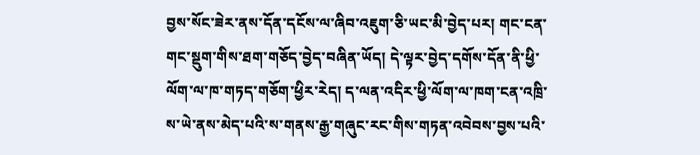བྱས་སོང་ཟེར་ནས་དོན་དངོས་ལ་ཞིབ་འཇུག་ཅི་ཡང་མི་བྱེད་པར། གང་ངན་གང་སྡུག་གིས་ཐག་གཅོད་བྱེད་བཞིན་ཡོད། དེ་ལྟར་བྱེད་དགོས་དོན་ནི་ཕྱི་ལོག་ལ་ཁ་གཏད་གཅོག་ཕྱིར་རེད། ད་ལན་འདིར་ཕྱི་ལོག་ལ་ཁག་ངན་འཁྲི་ས་ཡེ་ནས་མེད་པའི་ས་གནས་རྒྱ་གཞུང་རང་གིས་གཏན་འབེབས་བྱས་པའི་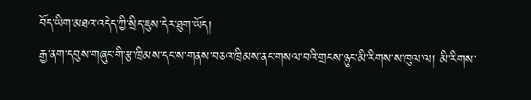བོད་ཡིག་མཐའ་འདེད་ཀྱི་སྲིད་ཇུས་དེར་ཐུག་ཡོད།
རྒྱ་ནག་དབུས་གཞུང་གི་རྩ་ཁྲིམས་དང་ས་གནས་བཅའ་ཁྲིམས་ནང་གསལ་བའི་གྲངས་ཉུང་མི་རིགས་ས་ཁུལ་ལ། མི་རིགས་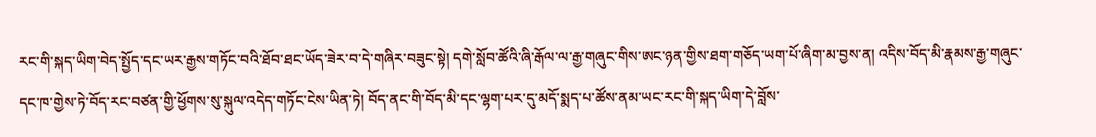རང་གི་སྐད་ཡིག་བེད་སྤྱོད་དང་ཡར་རྒྱས་གཏོང་བའི་ཐོབ་ཐང་ཡོད་ཟེར་བ་དེ་གཞིར་བཟུང་སྟེ། དགེ་སློབ་ཚོའི་ཞི་རྒོལ་ལ་རྒྱ་གཞུང་གིས་ཨང་ཉན་གྱིས་ཐག་གཅོད་ཡག་པོ་ཞིག་མ་བྱས་ན། འདིས་བོད་མི་རྣམས་རྒྱ་གཞུང་དང་ཁ་གྱེས་ཏེ་བོད་རང་བཙན་གྱི་ཕྱོགས་སུ་སྐུལ་འདེད་གཏོང་ངེས་ཡིན་ཏེ། བོད་ནང་གི་བོད་མི་དང་ལྷག་པར་དུ་མདོ་སྨད་པ་ཚོས་ནམ་ཡང་རང་གི་སྐད་ཡིག་དེ་བློས་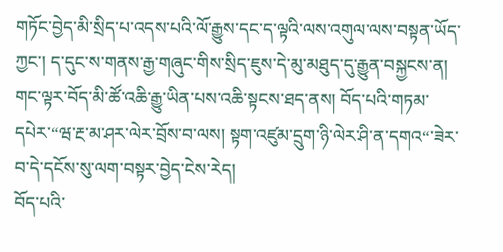གཏོང་བྱེད་མི་སྲིད་པ་འདས་པའི་ལོ་རྒྱུས་དང་ད་ལྟའི་ལས་འགུལ་ལས་བསྟན་ཡོད་ཀྱང་། ད་དུང་ས་གནས་རྒྱ་གཞུང་གིས་སྲིད་ཇུས་དེ་མུ་མཐུད་དུ་རྒྱུན་བསྐྱངས་ན། གང་ལྟར་བོད་མི་ཚོ་འཆི་རྒྱུ་ཡིན་པས་འཆི་སྟངས་ཐད་ནས། བོད་པའི་གཏམ་དཔེར་“ཝ་རྔ་མ་ཤར་ལེར་བྲོས་བ་ལས། སྟག་འཛུམ་དྲུག་ཉི་ལེར་ཤི་ན་དགའ“་ཟེར་བ་དེ་དངོས་སུ་ལག་བསྟར་བྱེད་ངེས་རེད།
བོད་པའི་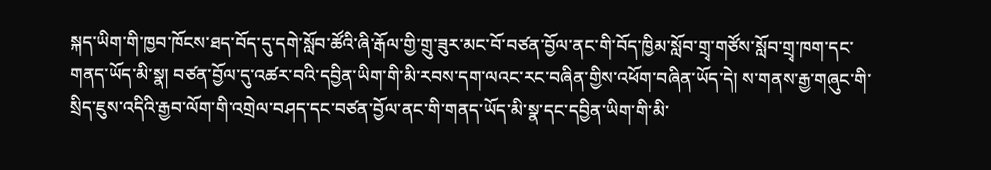སྐད་ཡིག་གི་ཁྱབ་ཁོངས་ཐད་བོད་དུ་དགེ་སློབ་ཚོའི་ཞི་རྒོལ་གྱི་གྲུ་ཟུར་མང་བོ་བཙན་བྱོལ་ནང་གི་བོད་ཁྱིམ་སློབ་གྲྭ་གཙོས་སློབ་གྲྭ་ཁག་དང་གནད་ཡོད་མི་སྣ། བཙན་བྱོལ་དུ་འཚར་བའི་དབྱིན་ཡིག་གི་མི་རབས་དག་ལའང་རང་བཞིན་གྱིས་འཕོག་བཞིན་ཡོད་དེ། ས་གནས་རྒྱ་གཞུང་གི་སྲིད་ཇུས་འདིའི་རྒྱབ་ལོག་གི་འགྲེལ་བཤད་དང་བཙན་བྱོལ་ནང་གི་གནད་ཡོད་མི་སྣ་དང་དབྱིན་ཡིག་གི་མི་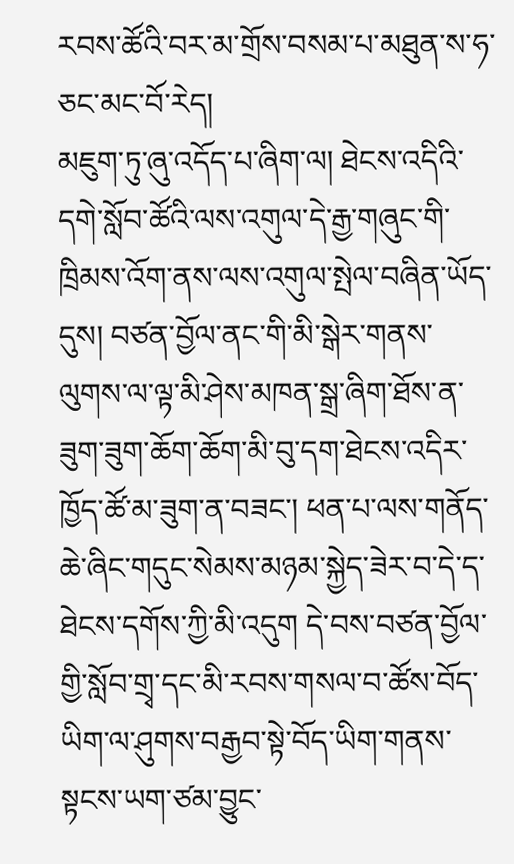རབས་ཚོའི་བར་མ་གྲོས་བསམ་པ་མཐུན་ས་ཧ་ཅང་མང་བོ་རེད།
མཇུག་ཏུ་ཞུ་འདོད་པ་ཞིག་ལ། ཐེངས་འདིའི་དགེ་སློབ་ཚོའི་ལས་འགུལ་དེ་རྒྱ་གཞུང་གི་ཁྲིམས་འོག་ནས་ལས་འགུལ་སྤེལ་བཞིན་ཡོད་དུས། བཙན་བྱོལ་ནང་གི་མི་སྒེར་གནས་ལུགས་ལ་ལྟ་མི་ཤེས་མཁན་སྒྲ་ཞིག་ཐོས་ན་ཟུག་ཟུག་ཆོག་ཆོག་མི་བུ་དག་ཐེངས་འདིར་ཁྱོད་ཚོ་མ་ཟུག་ན་བཟང་། ཕན་པ་ལས་གནོད་ཆེ་ཞིང་གདུང་སེམས་མཉམ་སྐྱེད་ཟེར་བ་དེ་ད་ཐེངས་དགོས་ཀྱི་མི་འདུག དེ་བས་བཙན་བྱོལ་གྱི་སློབ་གྲྭ་དང་མི་རབས་གསལ་བ་ཚོས་བོད་ཡིག་ལ་ཤུགས་བརྒྱབ་སྟེ་བོད་ཡིག་གནས་སྟངས་ཡག་ཙམ་བྱུང་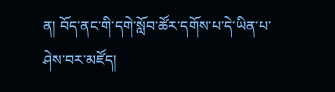ན། བོད་ནང་གི་དགེ་སློབ་ཚོར་དགོས་པ་དེ་ཡིན་པ་ཤེས་བར་མཛོད།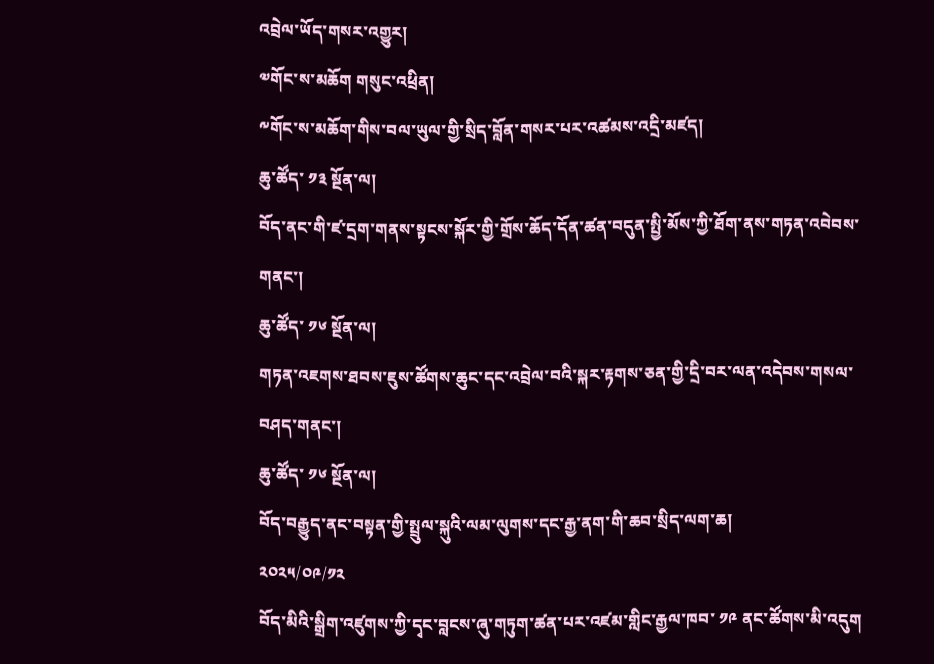འབྲེལ་ཡོད་གསར་འགྱུར།
༧གོང་ས་མཆོག གསུང་འཕྲིན།
༸གོང་ས་མཆོག་གིས་བལ་ཡུལ་གྱི་སྲིད་བློན་གསར་པར་འཚམས་འདྲི་མཛད།
ཆུ་ཚོད་ ༡༣ སྔོན་ལ།
བོད་ནང་གི་ཛ་དྲག་གནས་སྟངས་སྐོར་གྱི་གྲོས་ཆོད་དོན་ཚན་བདུན་སྤྱི་མོས་ཀྱི་ཐོག་ནས་གཏན་འབེབས་གནང་།
ཆུ་ཚོད་ ༡༦ སྔོན་ལ།
གཏན་འཇགས་ཐབས་ཇུས་ཚོགས་ཆུང་དང་འབྲེལ་བའི་སྐར་རྟགས་ཅན་གྱི་དྲི་བར་ལན་འདེབས་གསལ་བཤད་གནང་།
ཆུ་ཚོད་ ༡༦ སྔོན་ལ།
བོད་བརྒྱུད་ནང་བསྟན་གྱི་སྤྲུལ་སྐུའི་ལམ་ལུགས་དང་རྒྱ་ནག་གི་ཆབ་སྲིད་ལག་ཆ།
༢༠༢༥/༠༩/༡༢
བོད་མིའི་སྒྲིག་འཛུགས་ཀྱི་དྭང་བླངས་ཞུ་གཏུག་ཚན་པར་འཛམ་གླིང་རྒྱལ་ཁབ་ ༡༩ ནང་ཚོགས་མི་འདུག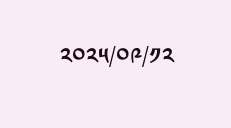༢༠༢༥/༠༩/༡༢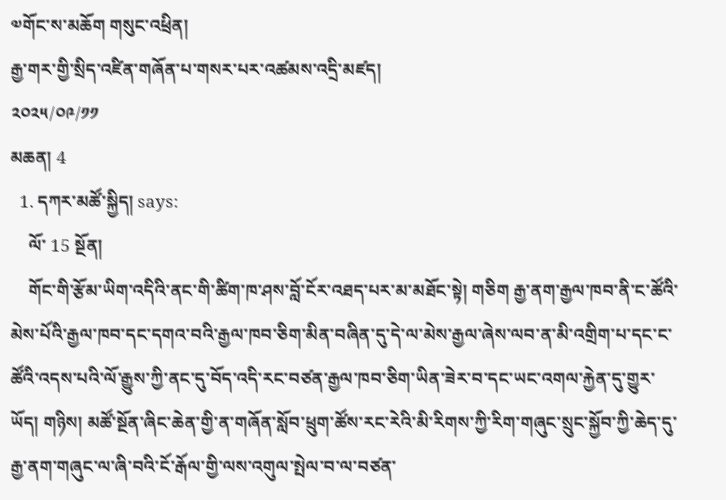༧གོང་ས་མཆོག གསུང་འཕྲིན།
རྒྱ་གར་གྱི་སྲིད་འཛིན་གཞོན་པ་གསར་པར་འཚམས་འདྲི་མཛད།
༢༠༢༥/༠༩/༡༡
མཆན། 4
  1. དཀར་མཚོ་སྐྱིད། says:
    ལོ་ 15 སྔོན།
    གོང་གི་རྩོམ་ཡིག་འདིའི་ནང་གི་ཚིག་ཁ་ཤས་བློ་ངོར་འཐད་པར་མ་མཐོང་སྟེ། གཅིག རྒྱ་ནག་རྒྱལ་ཁབ་ནི་ང་ཚོའི་མེས་པོའི་རྒྱལ་ཁབ་དང་དགའ་བའི་རྒྱལ་ཁབ་ཅིག་མིན་བཞིན་དུ་དེ་ལ་མེས་རྒྱལ་ཞེས་ལབ་ན་མི་འགྲིག་པ་དང་ང་ཚོའི་འདས་པའི་ལོ་རྒྱུས་ཀྱི་ནང་དུ་བོད་འདི་རང་བཙན་རྒྱལ་ཁབ་ཅིག་ཡིན་ཟེར་བ་དང་ཡང་འགལ་རྐྱེན་དུ་གྱུར་ཡོད། གཉིས། མཚོ་སྔོན་ཞིང་ཆེན་གྱི་ན་གཞོན་སློབ་ཕྲུག་ཚོས་རང་རེའི་མི་རིགས་ཀྱི་རིག་གཞུང་སྲུང་སྐྱོབ་ཀྱི་ཆེད་དུ་རྒྱ་ནག་གཞུང་ལ་ཞི་བའི་ངོ་རྒོལ་གྱི་ལས་འགུལ་སྤེལ་བ་ལ་བཙན་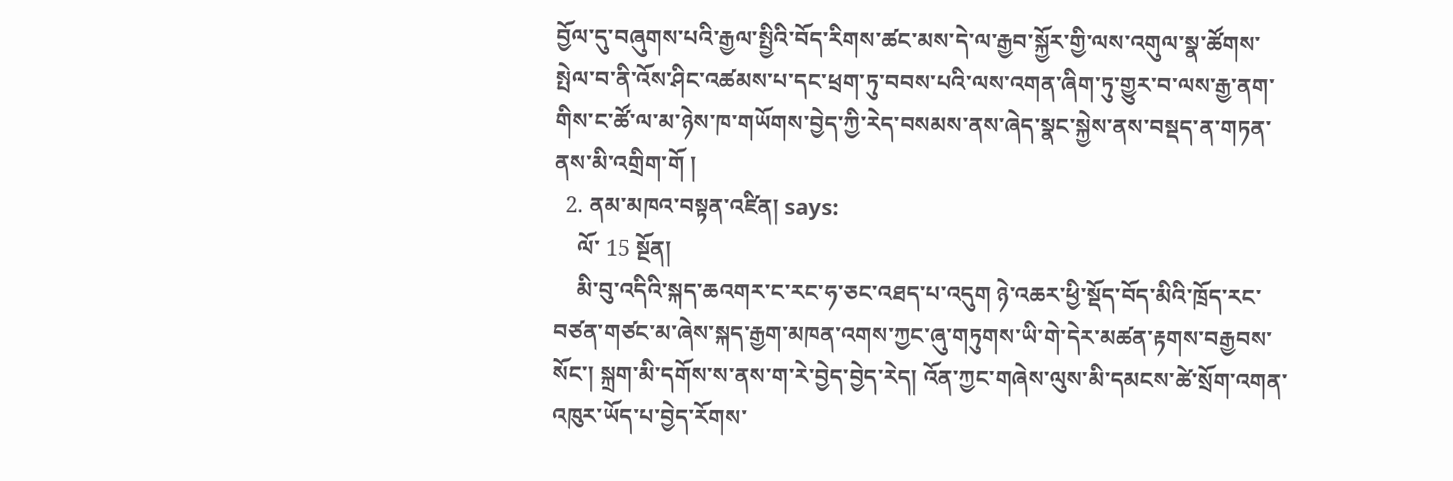བྱོལ་དུ་བཞུགས་པའི་རྒྱལ་སྤྱིའི་བོད་རིགས་ཚང་མས་དེ་ལ་རྒྱབ་སྐྱོར་གྱི་ལས་འགུལ་སྣ་ཚོགས་སྤེལ་བ་ནི་འོས་ཤིང་འཚམས་པ་དང་ཕྲག་ཏུ་བབས་པའི་ལས་འགན་ཞིག་ཏུ་གྱུར་བ་ལས་རྒྱ་ནག་གིས་ང་ཚོ་ལ་མ་ཉེས་ཁ་གཡོགས་བྱེད་ཀྱི་རེད་བསམས་ནས་ཞེད་སྣང་སྐྱེས་ནས་བསྡད་ན་གཏན་ནས་མི་འགྲིག་གོ །
  2. ནམ་མཁའ་བསྟན་འཛིན། says:
    ལོ་ 15 སྔོན།
    མི་བུ་འདིའི་སྐད་ཆའགར་ང་རང་ཧ་ཅང་འཐད་པ་འདུག ཉེ་འཆར་ཕྱི་སྡོད་བོད་མིའི་ཁྲོད་རང་བཙན་གཙང་མ་ཞེས་སྐད་རྒྱག་མཁན་འགས་ཀྱང་ཞུ་གཏུགས་ཡི་གེ་དེར་མཚན་རྟགས་བརྒྱབས་སོང་། སྐྲག་མི་དགོས་ས་ནས་ག་རེ་བྱེད་བྱེད་རེད། འོན་ཀྱང་གཞེས་ལུས་མི་དམངས་ཚེ་སྲོག་འགན་འཁུར་ཡོད་པ་བྱེད་རོགས་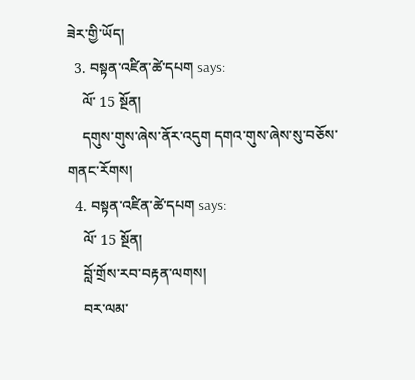ཟེར་གྱི་ཡོད།
  3. བསྟན་འཛིན་ཚེ་དཔག says:
    ལོ་ 15 སྔོན།
    དགུས་གུས་ཞེས་ནོར་འདུག དགའ་གུས་ཞེས་སུ་བཅོས་གནང་རོགས།
  4. བསྟན་འཛིན་ཚེ་དཔག says:
    ལོ་ 15 སྔོན།
    བློ་གྲོས་རབ་བརྟན་ལགས།
    བར་ལམ་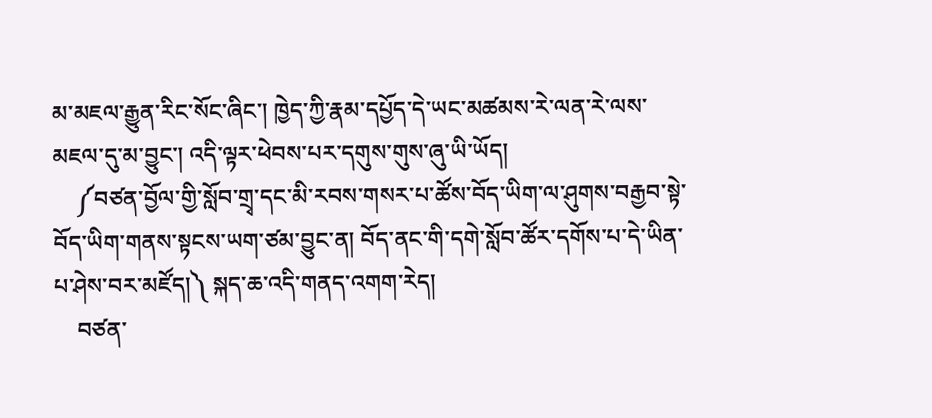མ་མཇལ་རྒྱུན་རིང་སོང་ཞིང་། ཁྱེད་ཀྱི་རྣམ་དཔྱོད་དེ་ཡང་མཚམས་རེ་ལན་རེ་ལས་མཇལ་དུ་མ་བྱུང་། འདི་ལྟར་ཕེབས་པར་དགུས་གུས་ཞུ་ཡི་ཡོད།
    ༼བཙན་བྱོལ་གྱི་སློབ་གྲྭ་དང་མི་རབས་གསར་པ་ཚོས་བོད་ཡིག་ལ་ཤུགས་བརྒྱབ་སྟེ་བོད་ཡིག་གནས་སྟངས་ཡག་ཙམ་བྱུང་ན། བོད་ནང་གི་དགེ་སློབ་ཚོར་དགོས་པ་དེ་ཡིན་པ་ཤེས་བར་མཛོད།༽ སྐད་ཆ་འདི་གནད་འགག་རེད།
    བཙན་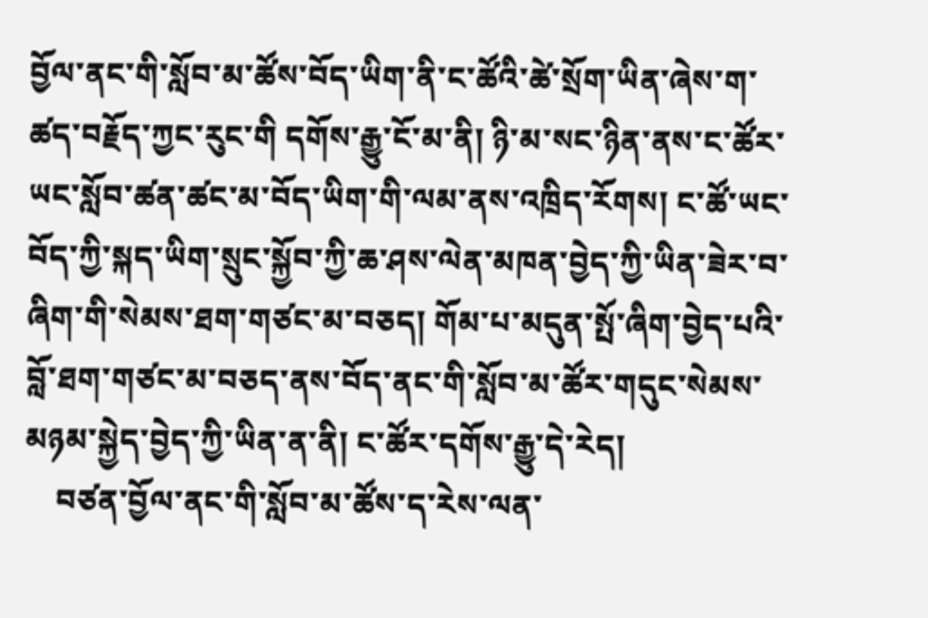བྱོལ་ནང་གི་སློབ་མ་ཚོས་བོད་ཡིག་ནི་ང་ཚོའི་ཚེ་སྲོག་ཡིན་ཞེས་ག་ཚད་བརྗོད་ཀྱང་རུང་གི དགོས་རྒྱུ་ངོ་མ་ནི། ཉི་མ་སང་ཉིན་ནས་ང་ཚོར་ཡང་སློབ་ཚན་ཚང་མ་བོད་ཡིག་གི་ལམ་ནས་འཁྲིད་རོགས། ང་ཚོ་ཡང་བོད་ཀྱི་སྐད་ཡིག་སྲུང་སྐྱོབ་ཀྱི་ཆ་ཤས་ལེན་མཁན་བྱེད་ཀྱི་ཡིན་ཟེར་བ་ཞིག་གི་སེམས་ཐག་གཙང་མ་བཅད། གོམ་པ་མདུན་སྤོ་ཞིག་བྱེད་པའི་བློ་ཐག་གཙང་མ་བཅད་ནས་བོད་ནང་གི་སློབ་མ་ཚོར་གདུང་སེམས་མཉམ་སྐྱེད་བྱེད་ཀྱི་ཡིན་ན་ནི། ང་ཚོར་དགོས་རྒྱུ་དེ་རེད།
    བཙན་བྱོལ་ནང་གི་སློབ་མ་ཚོས་ད་རེས་ལན་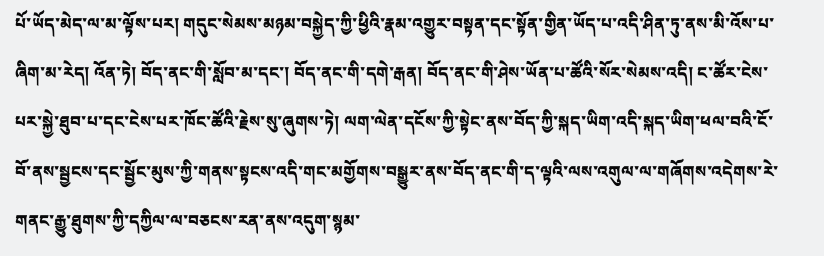པོ་ཡོད་མེད་ལ་མ་ལྟོས་པར། གདུང་སེམས་མཉམ་བསྐྱེད་ཀྱི་ཕྱིའི་རྣམ་འགྱུར་བསྟན་དང་སྟོན་གྱིན་ཡོད་པ་འདི་ཤིན་ཏུ་ནས་མི་འོས་པ་ཞིག་མ་རེད། འོན་ཏེ། བོད་ནང་གི་སློབ་མ་དང་། བོད་ནང་གི་དགེ་རྒན། བོད་ནང་གི་ཤེས་ཡོན་པ་ཚོའི་སོར་སེམས་འདི། ང་ཚོར་ངེས་པར་སྐྱེ་ཐུབ་པ་དང་ངེས་པར་ཁོང་ཚོའི་རྗེས་སུ་ཞུགས་ཏེ། ལག་ལེན་དངོས་ཀྱི་སྟེང་ནས་བོད་ཀྱི་སྐད་ཡིག་འདི་སྐད་ཡིག་ཕལ་བའི་ངོ་བོ་ནས་སྦྱངས་དང་སྦྱོང་མུས་ཀྱི་གནས་སྟངས་འདི་གང་མགྱོགས་བསྒྱུར་ནས་བོད་ནང་གི་ད་ལྟའི་ལས་འགུལ་ལ་གཞོགས་འདེགས་རེ་གནང་རྒྱུ་ཐུགས་ཀྱི་དཀྱིལ་ལ་བཅངས་རན་ནས་འདུག་སྙམ་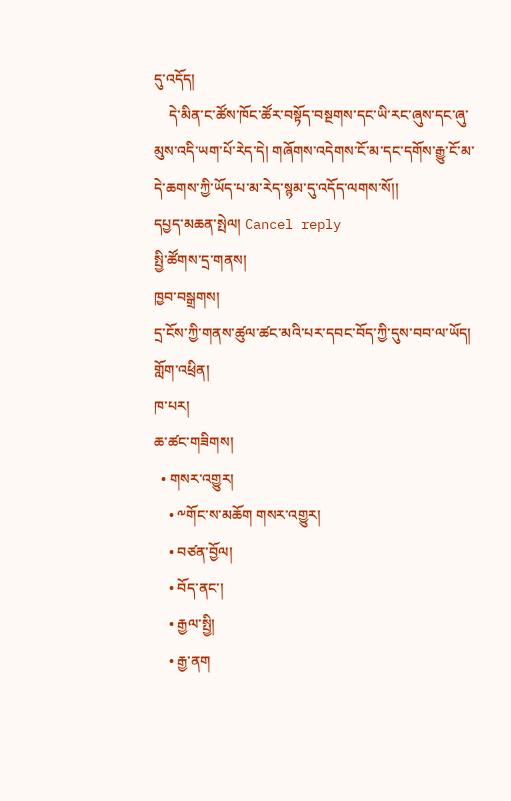དུ་འདོད།
    དེ་མིན་ང་ཚོས་ཁོང་ཚོར་བསྟོད་བསྔགས་དང་ཡི་རང་ཞུས་དང་ཞུ་མུས་འདི་ཡག་པོ་རེད་དེ། གཞོགས་འདེགས་ངོ་མ་དང་དགོས་རྒྱུ་ངོ་མ་དེ་ཆགས་ཀྱི་ཡོད་པ་མ་རེད་སྙམ་དུ་འདོད་ལགས་སོ།།
དཔྱད་མཆན་སྤེལ། Cancel reply
སྤྱི་ཚོགས་དྲ་གནས།
ཁྱབ་བསྒྲགས།
དྲ་ངོས་ཀྱི་གནས་ཚུལ་ཚང་མའི་པར་དབང་བོད་ཀྱི་དུས་བབ་ལ་ཡོད།
གློག་འཕྲིན།
ཁ་པར།
ཆ་ཚང་གཟིགས།
  • གསར་འགྱུར།
    • ༸གོང་ས་མཆོག གསར་འགྱུར།
    • བཙན་བྱོལ།
    • བོད་ནང་།
    • རྒྱལ་སྤྱི།
    • རྒྱ་ནག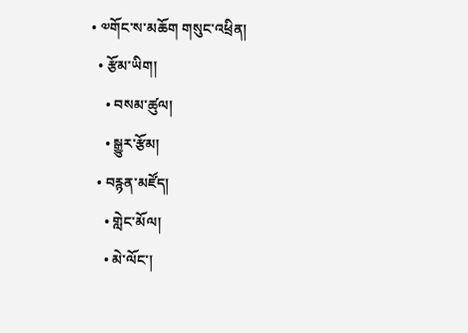• ༧གོང་ས་མཆོག གསུང་འཕྲིན།
  • རྩོམ་ཡིག།
    • བསམ་ཚུལ།
    • སྒྱུར་རྩོམ།
  • བརྙན་མཛོད།
    • གླེང་མོལ།
    • མེ་ལོང་།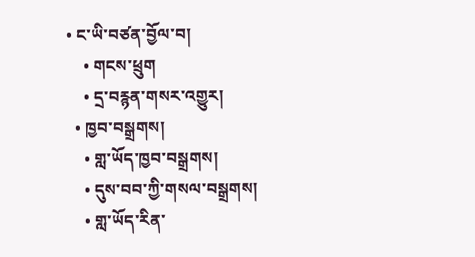• ང་ཡི་བཙན་བྱོལ་བ།
    • གངས་ཕྲུག
    • དྲ་བརྙན་གསར་འགྱུར།
  • ཁྱབ་བསྒྲགས།
    • གླ་ཡོད་ཁྱབ་བསྒྲགས།
    • དུས་བབ་ཀྱི་གསལ་བསྒྲགས།
    • གླ་ཡོད་རིན་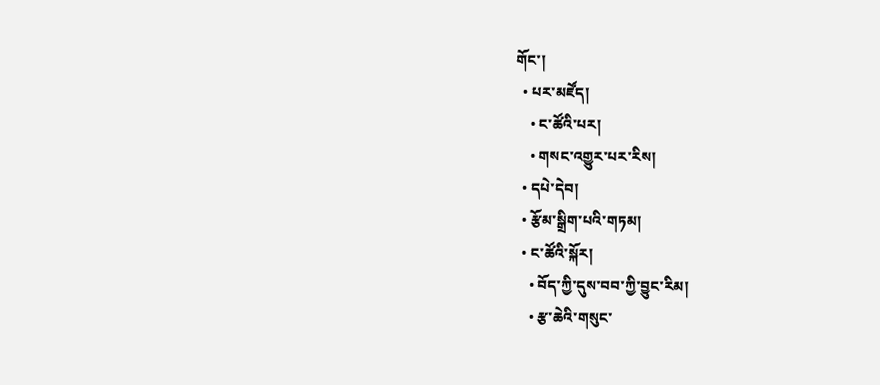གོང་།
  • པར་མཛོད།
    • ང་ཚོའི་པར།
    • གསང་འགྱུར་པར་རིས།
  • དཔེ་དེབ།
  • རྩོམ་སྒྲིག་པའི་གཏམ།
  • ང་ཚོའི་སྐོར།
    • བོད་ཀྱི་དུས་བབ་ཀྱི་བྱུང་རིམ།
    • རྩ་ཆེའི་གསུང་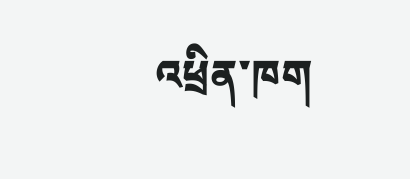འཕྲིན་ཁག